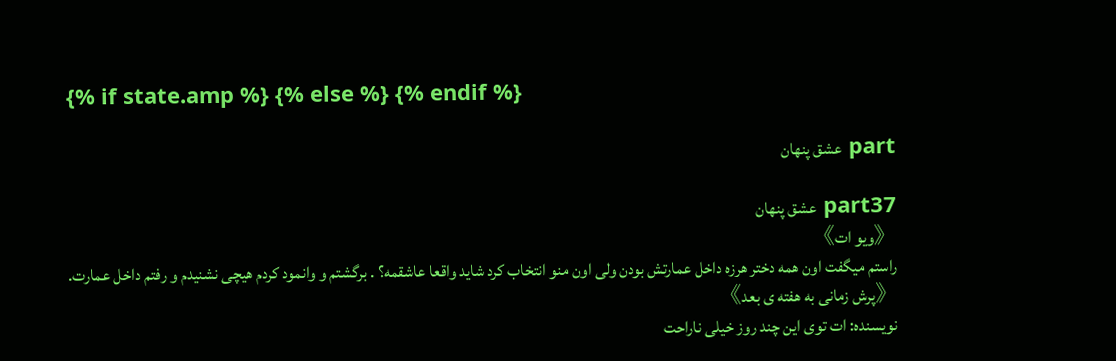{% if state.amp %} {% else %} {% endif %}

part عشق پنهان

part37 عشق پنهان
《ویو ات》
راستم میگفت اون همه دختر هرزه داخل عمارتش بودن ولی اون منو انتخاب کرد شاید واقعا عاشقمه؟ . برگشتم و وانمود کردم هیچی نشنیدم و رفتم داخل عمارت.
《پرش زمانی به هفته ی بعد》
نویسنده: ات توی این چند روز خیلی ناراحت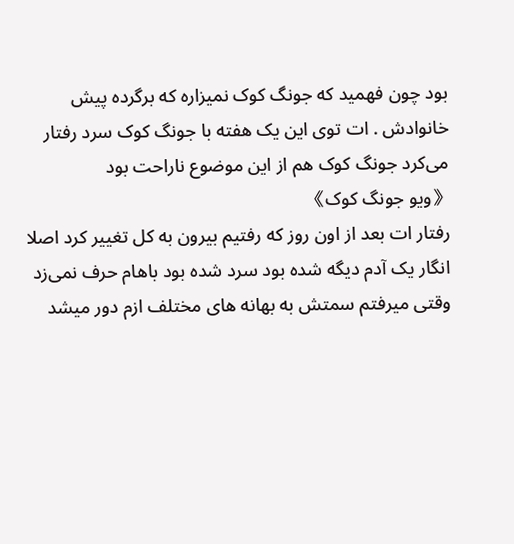بود چون فهمید که جونگ کوک نمیزاره که برگرده پیش خانوادش . ات توی این یک هفته با جونگ کوک سرد رفتار می‌کرد جونگ کوک هم از این موضوع ناراحت بود
《ویو جونگ کوک》
رفتار ات بعد از اون روز که رفتیم بیرون به کل تغییر کرد اصلا انگار یک آدم دیگه شده بود سرد شده بود باهام حرف نمی‌زد وقتی میرفتم سمتش به بهانه های مختلف ازم دور میشد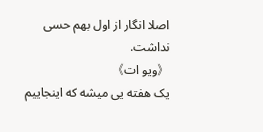اصلا انگار از اول بهم حسی نداشت.
《ویو ات》
یک هفته یی میشه که اینجاییم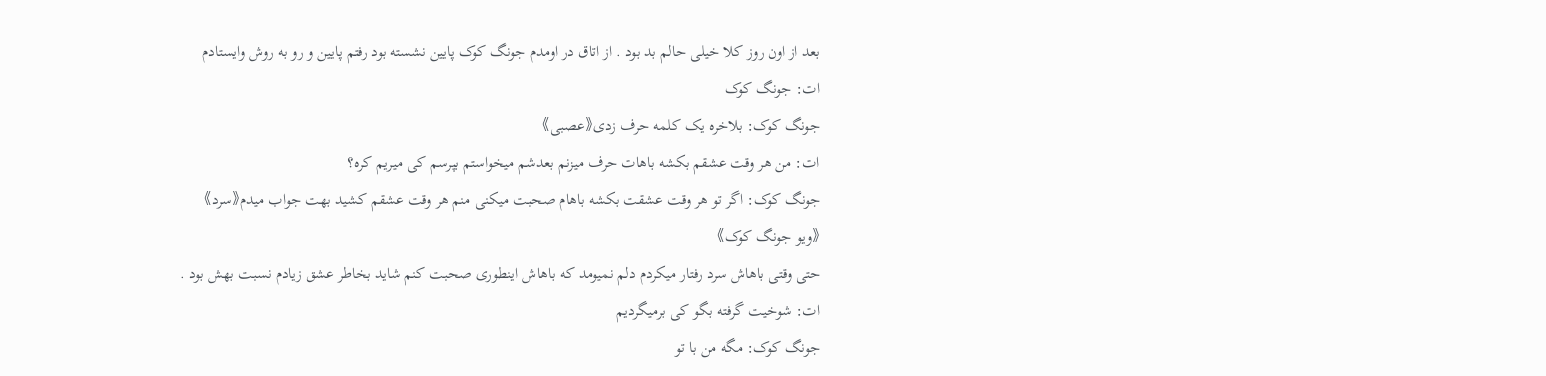بعد از اون روز کلا خیلی حالم بد بود . از اتاق در اومدم جونگ کوک پایین نشسته بود رفتم پایین و رو به روش وایستادم
ات: جونگ کوک
جونگ کوک: بلاخره یک کلمه حرف زدی《عصبی》
ات: من هر وقت عشقم بکشه باهات حرف میزنم بعدشم میخواستم بپرسم کی میریم کره؟
جونگ کوک: اگر تو هر وقت عشقت بکشه باهام صحبت میکنی منم هر وقت عشقم کشید بهت جواب میدم《سرد》
《ویو جونگ کوک》
حتی وقتی باهاش سرد رفتار میکردم دلم نمیومد که باهاش اینطوری صحبت کنم شاید بخاطر عشق زیادم نسبت بهش بود .
ات: شوخیت گرفته بگو کی برمیگردیم
جونگ کوک: مگه من با تو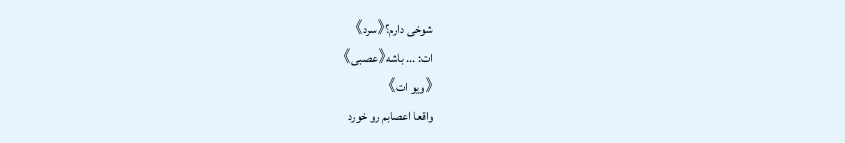شوخی دارم؟《سرد》
ات: ... باشه《عصبی》
《ویو ات》
واقعا اعصابم رو خورد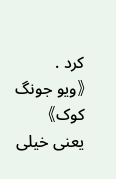کرد .
《ویو جونگ کوک》
یعنی خیلی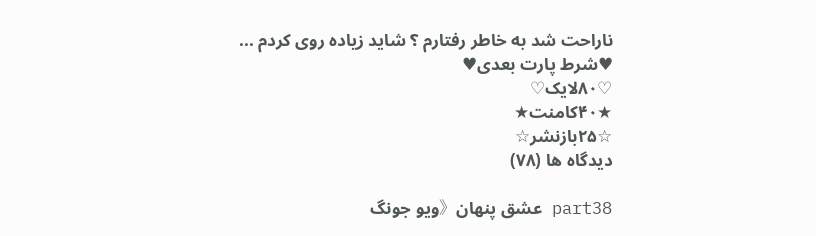ناراحت شد به خاطر رفتارم ؟ شاید زیاده روی کردم ...
♥شرط پارت بعدی♥
♡۸۰لایک♡
★۴۰کامنت★
☆۲۵بازنشر☆
دیدگاه ها (۷۸)

part38 عشق پنهان《ویو جونگ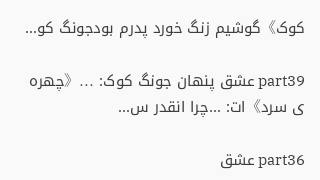کوک》گوشیم زنگ خورد پدرم بودجونگ کو...

part39 عشق پنهان جونگ کوک: ...《چهره ی سرد》ات: ...چرا انقدر س...

part36 عشق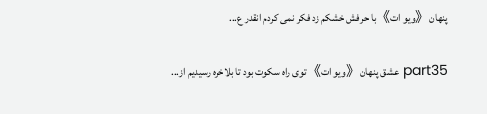پنهان《ویو ات》با حرفش خشکم زد فکر نمی کردم انقدر ع...

part35 عشق پنهان《ویو ات》توی راه سکوت بود تا بلاخره رسیدیم از...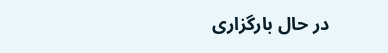در حال بارگزاری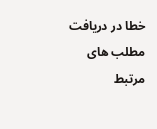خطا در دریافت مطلب های مرتبط